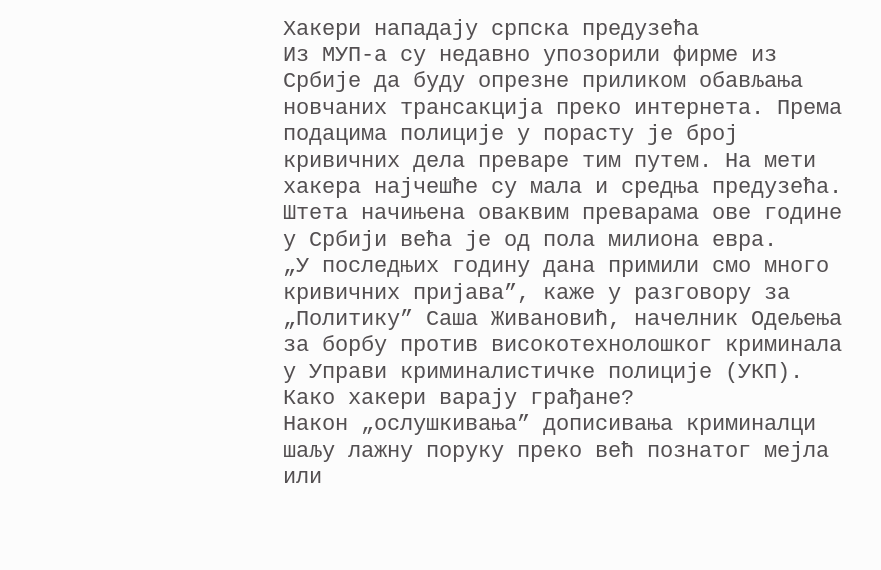Хакери нападају српска предузећа
Из МУП-а су недавно упозорили фирме из Србије да буду опрезне приликом обављања новчаних трансакција преко интернета. Према подацима полиције у порасту је број кривичних дела преваре тим путем. На мети хакера најчешће су мала и средња предузећа. Штета начињена оваквим преварама ове године у Србији већа је од пола милиона евра.
„У последњих годину дана примили смо много кривичних пријава”, каже у разговору за „Политику” Саша Живановић, начелник Одељења за борбу против високотехнолошког криминала у Управи криминалистичке полиције (УКП).
Како хакери варају грађане?
Након „ослушкивања” дописивања криминалци шаљу лажну поруку преко већ познатог мејла или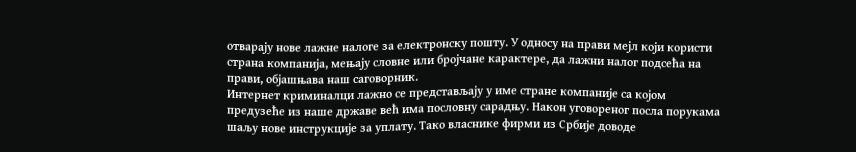отварају нове лажне налоге за електронску пошту. У односу на прави мејл који користи страна компанија, мењају словне или бројчане карактере, да лажни налог подсећа на прави, објашњава наш саговорник.
Интернет криминалци лажно се представљају у име стране компаније са којом предузеће из наше државе већ има пословну сарадњу. Након уговореног посла порукама шаљу нове инструкције за уплату. Тако власнике фирми из Србије доводе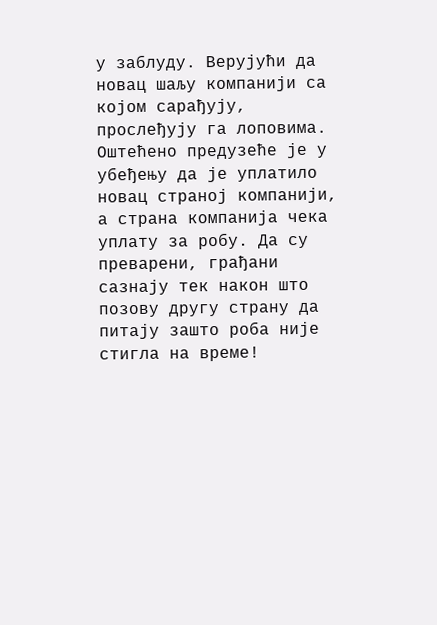у заблуду. Верујући да новац шаљу компанији са којом сарађују, прослеђују га лоповима. Оштећено предузеће је у убеђењу да је уплатило новац страној компанији, а страна компанија чека уплату за робу. Да су преварени, грађани сазнају тек након што позову другу страну да питају зашто роба није стигла на време!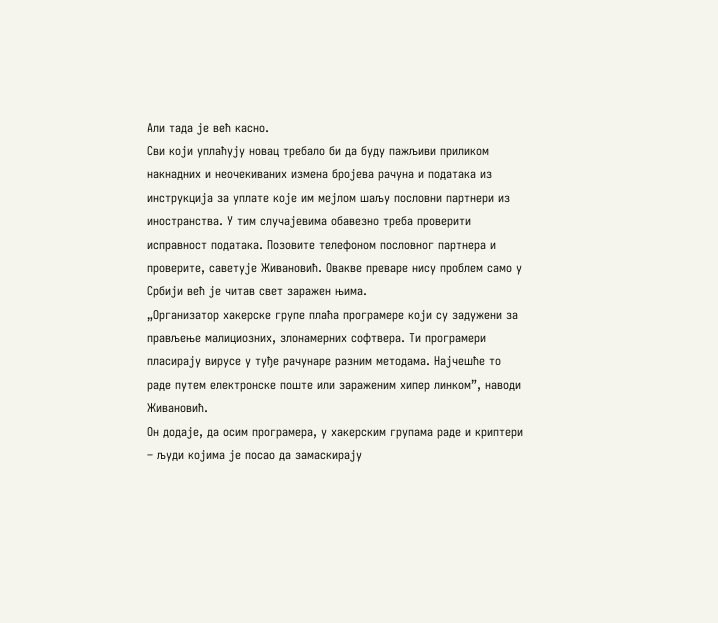Али тада је већ касно.
Сви који уплаћују новац требало би да буду пажљиви приликом накнадних и неочекиваних измена бројева рачуна и података из инструкција за уплате које им мејлом шаљу пословни партнери из иностранства. У тим случајевима обавезно треба проверити исправност података. Позовите телефоном пословног партнера и проверите, саветује Живановић. Овакве преваре нису проблем само у Србији већ је читав свет заражен њима.
„Организатор хакерске групе плаћа програмере који су задужени за прављење малициозних, злонамерних софтвера. Ти програмери пласирају вирусе у туђе рачунаре разним методама. Најчешће то раде путем електронске поште или зараженим хипер линком”, наводи Живановић.
Он додаје, да осим програмера, у хакерским групама раде и криптери – људи којима је посао да замаскирају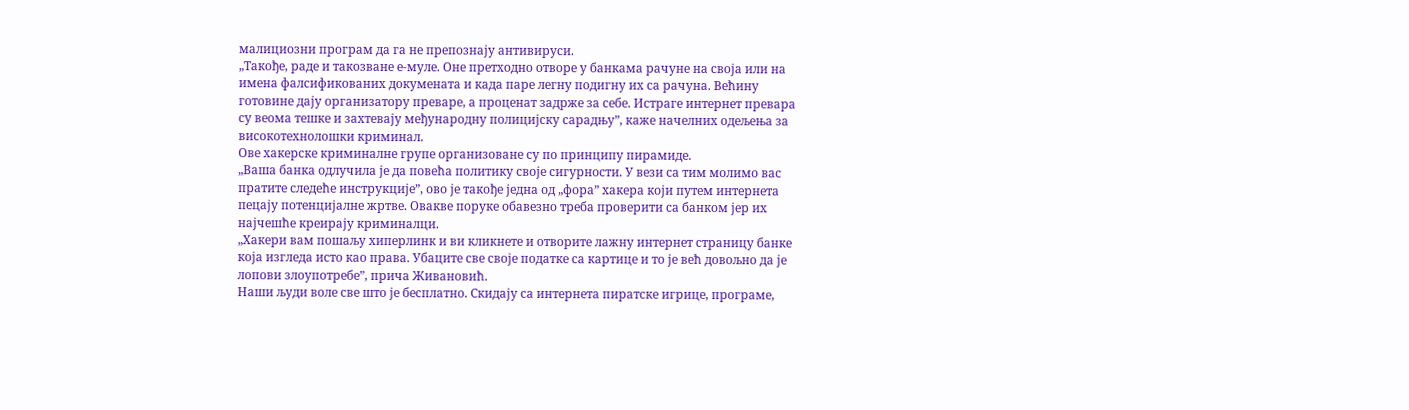малициозни програм да га не препознају антивируси.
„Такође, раде и такозване е-муле. Оне претходно отворе у банкама рачуне на своја или на имена фалсификованих докумената и када паре легну подигну их са рачуна. Већину готовине дају организатору преваре, а проценат задрже за себе. Истраге интернет превара су веома тешке и захтевају међународну полицијску сарадњу”, каже начелних одељења за високотехнолошки криминал.
Ове хакерске криминалне групе организоване су по принципу пирамиде.
„Ваша банка одлучила је да повећа политику своје сигурности. У вези са тим молимо вас пратите следеће инструкције”, ово је такође једна од „фора” хакера који путем интернета пецају потенцијалне жртве. Овакве поруке обавезно треба проверити са банком јер их најчешће креирају криминалци.
„Хакери вам пошаљу хиперлинк и ви кликнете и отворите лажну интернет страницу банке која изгледа исто као права. Убаците све своје податке са картице и то је већ довољно да је лопови злоупотребе”, прича Живановић.
Наши људи воле све што је бесплатно. Скидају са интернета пиратске игрице, програме,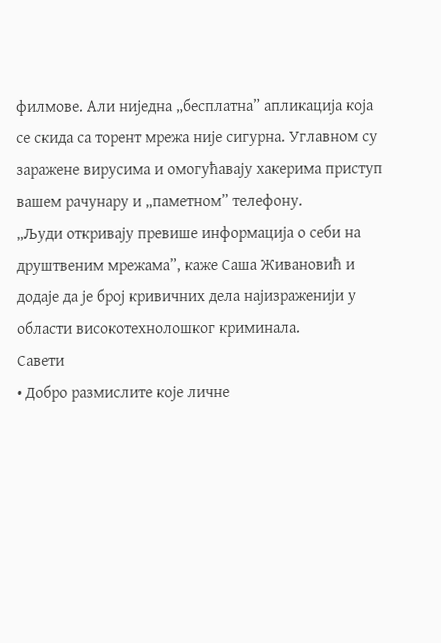филмове. Али ниједна „бесплатна” апликација која се скида са торент мрежа није сигурна. Углавном су заражене вирусима и омогућавају хакерима приступ вашем рачунару и „паметном” телефону.
„Људи откривају превише информација о себи на друштвеним мрежама”, каже Саша Живановић и додаје да је број кривичних дела најизраженији у области високотехнолошког криминала.
Савети
• Добро размислите које личне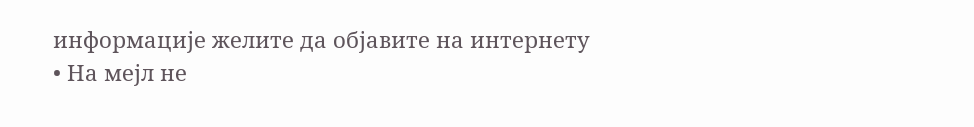информације желите да објавите на интернету
• На мејл не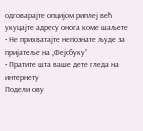одговарајте опцијом риплеј већ укуцајте адресу онога коме шаљете
• Не прихватајте непознате људе за пријатеље на „Фејсбуку”
• Пратите шта ваше дете гледа на интернету
Подели ову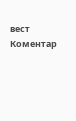вест
Комeнтар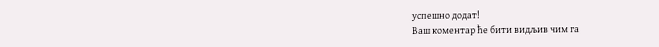успeшно додат!
Ваш комeнтар ћe бити видљив чим га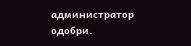администратор одобри.